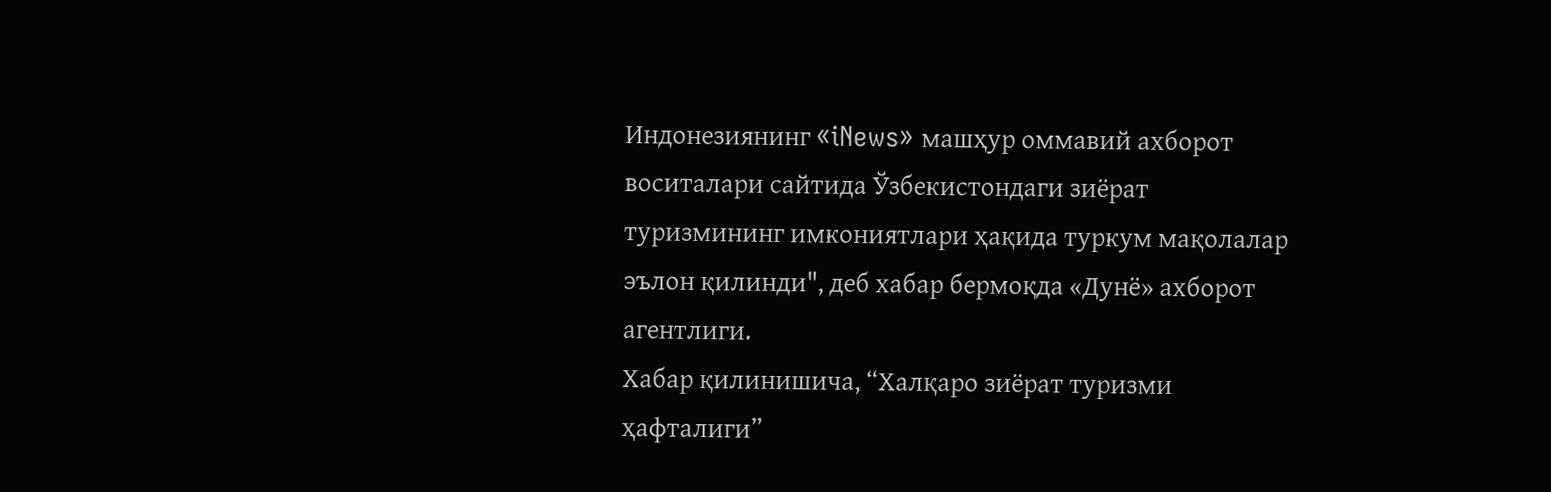Индонезиянинг «iNews» машҳур оммавий ахборот воситалари сайтида Ўзбекистондаги зиёрат туризмининг имкониятлари ҳақида туркум мақолалар эълон қилинди", деб хабар бермоқда «Дунё» ахборот агентлиги.
Хабар қилинишича, “Халқаро зиёрат туризми ҳафталиги”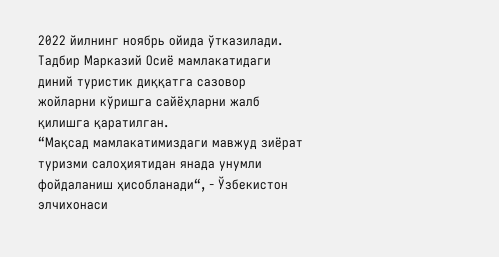2022 йилнинг ноябрь ойида ўтказилади.
Тадбир Марказий Осиё мамлакатидаги диний туристик диққатга сазовор жойларни кўришга сайёҳларни жалб қилишга қаратилган.
“Мақсад мамлакатимиздаги мавжуд зиёрат туризми салоҳиятидан янада унумли фойдаланиш ҳисобланади“, - Ўзбекистон элчихонаси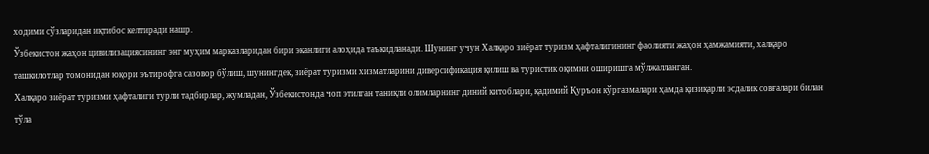ходими сўзларидан иқтибос келтиради нашр.
Ўзбекистон жаҳон цивилизациясининг энг муҳим марказларидан бири эканлиги алоҳида таъкидланади. Шунинг учун Халқаро зиёрат туризм ҳафталигининг фаолияти жаҳон ҳамжамияти, халқаро ташкилотлар томонидан юқори эътирофга сазовор бўлиш, шунингдек, зиёрат туризми хизматларини диверсификация қилиш ва туристик оқимни оширишга мўлжалланган.
Халқаро зиёрат туризми ҳафталиги турли тадбирлар, жумладан, Ўзбекистонда чоп этилган таниқли олимларнинг диний китоблари, қадимий Қуръон кўргазмалари ҳамда қизиқарли эсдалик совғалари билан тўла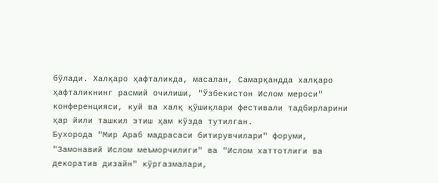бўлади. Халқаро ҳафталикда, масалан, Самарқандда халқаро ҳафталикнинг расмий очилиши, "Ўзбекистон Ислом мероси" конференцияси, куй ва халқ қўшиқлари фестивали тадбирларини ҳар йили ташкил этиш ҳам кўзда тутилган.
Бухорода "Мир Араб мадрасаси битирувчилари" форуми, "Замонавий Ислом меъморчилиги" ва "Ислом хаттотлиги ва декоратив дизайн" кўргазмалари,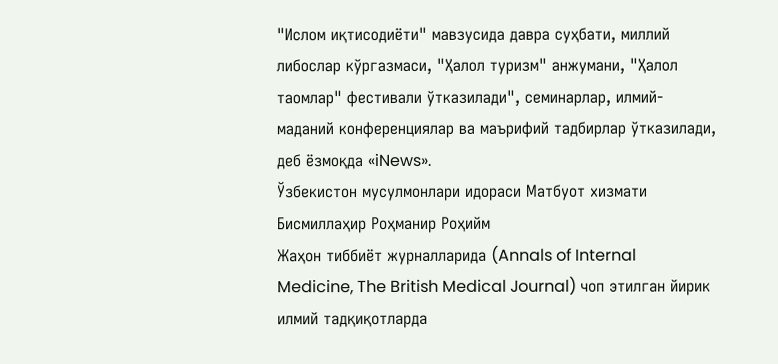"Ислом иқтисодиёти" мавзусида давра суҳбати, миллий либослар кўргазмаси, "Ҳалол туризм" анжумани, "Ҳалол таомлар" фестивали ўтказилади", семинарлар, илмий-маданий конференциялар ва маърифий тадбирлар ўтказилади, деб ёзмоқда «iNews».
Ўзбекистон мусулмонлари идораси Матбуот хизмати
Бисмиллаҳир Роҳманир Роҳийм
Жаҳон тиббиёт журналларида (Annals of Internal Medicine, The British Medical Journal) чоп этилган йирик илмий тадқиқотларда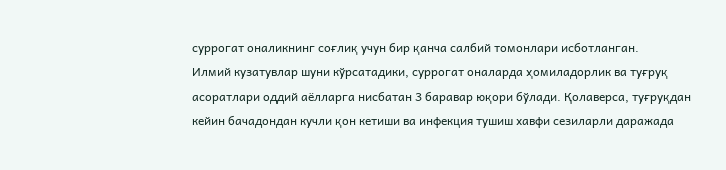суррогат оналикнинг соғлиқ учун бир қанча салбий томонлари исботланган.
Илмий кузатувлар шуни кўрсатадики, суррогат оналарда ҳомиладорлик ва туғруқ асоратлари оддий аёлларга нисбатан 3 баравар юқори бўлади. Қолаверса, туғруқдан кейин бачадондан кучли қон кетиши ва инфекция тушиш хавфи сезиларли даражада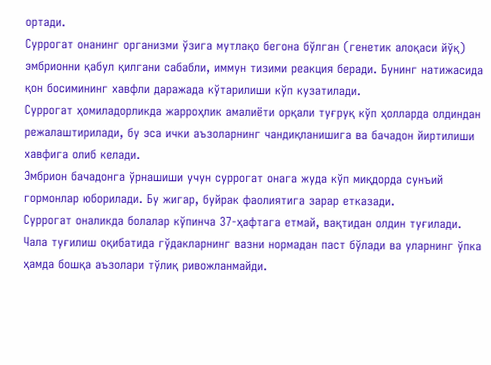ортади.
Суррогат онанинг организми ўзига мутлақо бегона бўлган (генетик алоқаси йўқ) эмбрионни қабул қилгани сабабли, иммун тизими реакция беради. Бунинг натижасида қон босимининг хавфли даражада кўтарилиши кўп кузатилади.
Суррогат ҳомиладорликда жарроҳлик амалиёти орқали туғруқ кўп ҳолларда олдиндан режалаштирилади, бу эса ички аъзоларнинг чандиқланишига ва бачадон йиртилиши хавфига олиб келади.
Эмбрион бачадонга ўрнашиши учун суррогат онага жуда кўп миқдорда сунъий гормонлар юборилади. Бу жигар, буйрак фаолиятига зарар етказади.
Суррогат оналикда болалар кўпинча 37-ҳафтага етмай, вақтидан олдин туғилади. Чала туғилиш оқибатида гўдакларнинг вазни нормадан паст бўлади ва уларнинг ўпка ҳамда бошқа аъзолари тўлиқ ривожланмайди.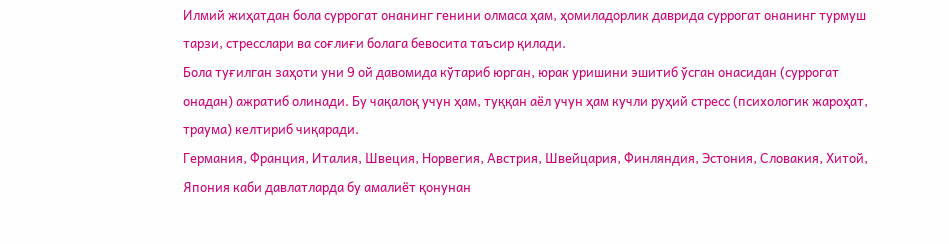Илмий жиҳатдан бола суррогат онанинг генини олмаса ҳам, ҳомиладорлик даврида суррогат онанинг турмуш тарзи, стресслари ва соғлиғи болага бевосита таъсир қилади.
Бола туғилган заҳоти уни 9 ой давомида кўтариб юрган, юрак уришини эшитиб ўсган онасидан (суррогат онадан) ажратиб олинади. Бу чақалоқ учун ҳам, туққан аёл учун ҳам кучли руҳий стресс (психологик жароҳат, траума) келтириб чиқаради.
Германия, Франция, Италия, Швеция, Норвегия, Австрия, Швейцария, Финляндия, Эстония, Словакия, Хитой, Япония каби давлатларда бу амалиёт қонунан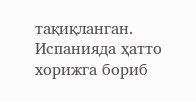тақиқланган. Испанияда ҳатто хорижга бориб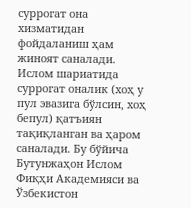суррогат она хизматидан фойдаланиш ҳам жиноят саналади.
Ислом шариатида суррогат оналик (хоҳ у пул эвазига бўлсин, хоҳ бепул) қатъиян тақиқланган ва ҳаром саналади. Бу бўйича Бутунжаҳон Ислом Фиқҳи Академияси ва Ўзбекистон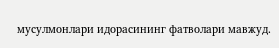мусулмонлари идорасининг фатволари мавжуд.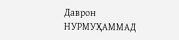Даврон НУРМУҲАММАД